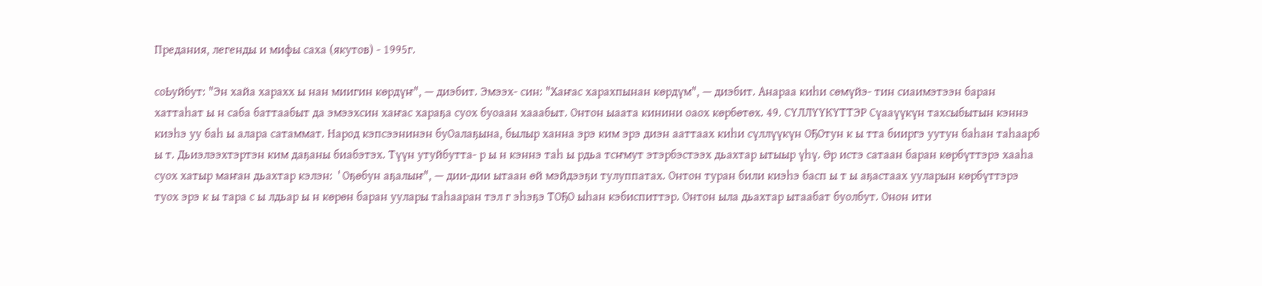Предания, легенды и мифы саха (якутов) - 1995г.

соЬуйбут: "Эн хайа харахх ы нан миигин көрдүҥ", — диэбит. Эмээх- син: "Хаҥас харахпынан көрдүм", — диэбит. Анараа киһи сөмүйэ- тин сиаимэтээн баран хаттаһат ы н саба баттаабыт да эмээхсин хаҥас хараҕа суох буоаан хааабыт. Онтон ыаата кинини оаох көрбөтөх. 49. СҮЛЛҮҮКҮТТЭР Сүааүүкүн тахсыбытын кэннэ киэһэ уу баһ ы алара сатаммат. Народ кэпсээнинэн буOалаҕына, былыр ханна эрэ ким эрэ диэн ааттаах киһи сүллүүкүн OҔOтун к ы тта бииргэ уутун баһан таһаарб ы т. Дьиэлээхтэртэн ким даҕаны биабэтэх. Түүн утуйбутта- р ы н кэннэ таһ ы рдьа тсҥмут этэрбэстээх дьахтар ытыыр үһү. Өр истэ сатаан баран көрбүттэрэ хааһа суох хатыр маҥан дьахтар кэлэн: 'Oҕөбун аҕалыҥ", — дии-дии ытаан өй мэйдээҕи тулуппатах. Онтон туран били киэһэ басп ы т ы аҕастаах ууларын көрбүттэрэ туох эрэ к ы тара с ы лдьар ы н көрөн баран уулары таһааран тэл г эһэҕэ ТOҔO ыһан кэбиспиттэр. Онтон ыла дьахтар ытаабат буолбут. Онон ити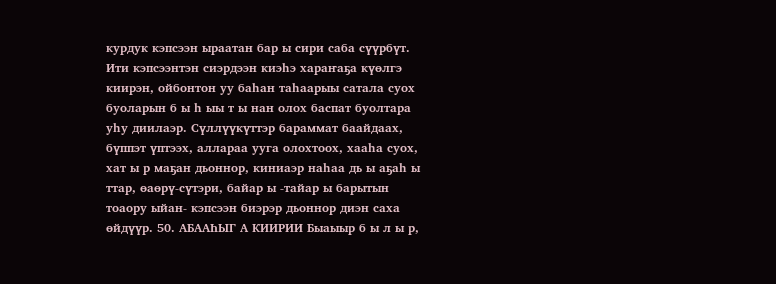курдук кэпсээн ыраатан бар ы сири саба сүүрбүт. Ити кэпсээнтэн сиэрдээн киэһэ хараҥаҕа күөлгэ киирэн, ойбонтон уу баһан таһаарыы сатала суох буоларын б ы һ ыы т ы нан олох баспат буолтара уһу диилаэр. Сүллүүкүттэр бараммат баайдаах, бүппэт үптээх, аллараа ууга олохтоох, хааһа суох, хат ы р маҕан дьоннор, киниаэр наһаа дь ы аҕаһ ы ттар, өаөрү-сүтэри, байар ы -тайар ы барытын тоаору ыйан- кэпсээн биэрэр дьоннор диэн саха өйдүүр. 50. АБААҺЫГ А КИИРИИ Быаыыр б ы л ы р,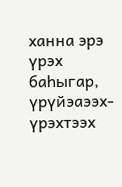ханна эрэ үрэх баһыгар, үрүйэаээх-үрэхтээх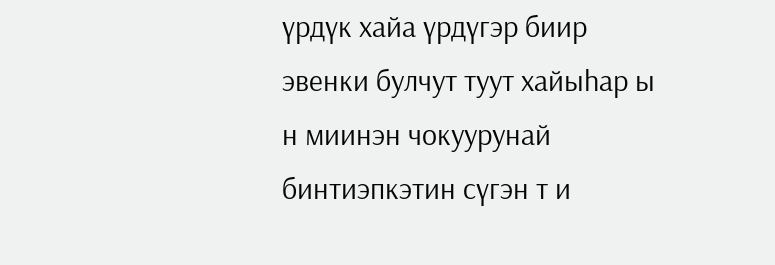үрдүк хайа үрдүгэр биир эвенки булчут туут хайыһар ы н миинэн чокуурунай бинтиэпкэтин сүгэн т и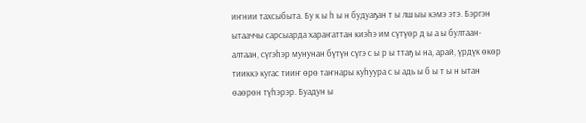иҥнии тахсыбыта. Бу к ы һ ы н будуаҕан т ы лш ыы кэмэ этэ. Бэргэн ытааччы сарсыарда хараҥаттан киэһэ им сүтүөр д ы а ы бултаан-алтаан, сүгэһэр мунунан бүтүн сүгэ с ы р ы ттаҕ ы на, арай, үрдүк өкөр тииккэ кугас тииҥ өрө таҥнары куһуура с ы адь ы б ы т ы н ытан өаөрөн түһэрэр. Буадун ы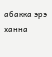абакка эрэ ханна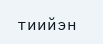тиийэн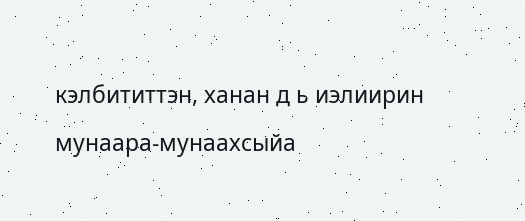кэлбититтэн, ханан д ь иэлиирин мунаара-мунаахсыйа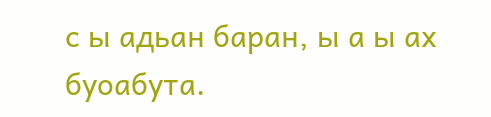с ы адьан баран, ы а ы ах буоабута.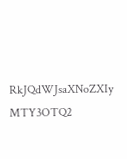RkJQdWJsaXNoZXIy MTY3OTQ2